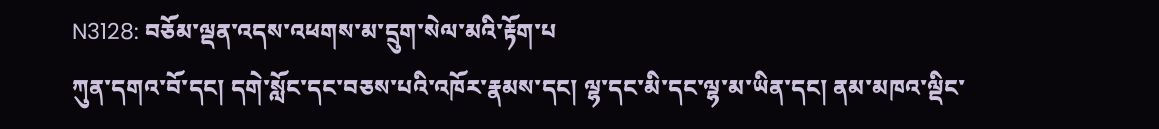N3128: བཅོམ་ལྡན་འདས་འཕགས་མ་དྲུག་སེལ་མའི་རྟོག་པ
ཀུན་དགའ་བོ་དང། དགེ་སློང་དང་བཅས་པའི་འཁོར་རྣམས་དང། ལྷ་དང་མི་དང་ལྷ་མ་ཡིན་དང། ནམ་མཁའ་ལྡིང་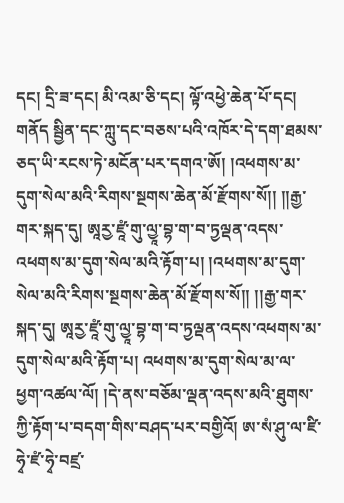དང། དྲི་ཟ་དང། མི་འམ་ཅི་དང། ལྟོ་འཕྱེ་ཆེན་པོ་དང། གནོད སྦྱིན་དང་ཀླུ་དང་བཅས་པའི་འཁོར་དེ་དག་ཐམས་ཅད་ཡི་རངས་ཏེ་མངོན་པར་དགའ་ཨོ། །འཕགས་མ་དུག་སེལ་མའི་རིགས་སྔགས་ཆེན་མོ་རྫོགས་སོ།། །།རྒྱ་གར་སྐད་དུ། ཨཱརྱ་ཛཱཾ་གུ་ལྱཱ་བྷ་ག་བ་ཏྱལྡན་འདས་འཕགས་མ་དུག་སེལ་མའི་རྟོག་པ། །འཕགས་མ་དུག་སེལ་མའི་རིགས་སྔགས་ཆེན་མོ་རྫོགས་སོ།། །།རྒྱ་གར་སྐད་དུ། ཨཱརྱ་ཛཱཾ་གུ་ལྱཱ་བྷ་ག་བ་ཏྱལྡན་འདས་འཕགས་མ་དུག་སེལ་མའི་རྟོག་པ། འཕགས་མ་དུག་སེལ་མ་ལ་ཕྱག་འཚལ་ལོ། །དེ་ནས་བཅོམ་ལྡན་འདས་མའི་ཐུགས་ཀྱི་རྟོག་པ་བདག་གིས་བཤད་པར་བགྱིའོ། ཨ་སཾ་ཤུ་ལ་ཛི་ཧྭེ་ཛཾ་ཧྭེ་བཛྲ་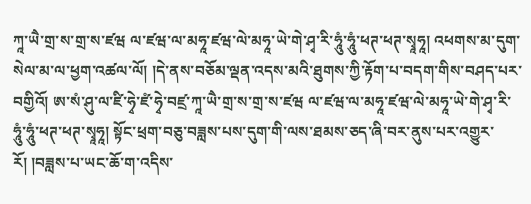ཀཱ་ཡཻ་གྲ་ས་གྲ་ས་ཛཝ ལ་ཛཝ་ལ་མཧཱ་ཛཝ་ལེ་མཧཱ་ཡེ་གེ་ཤྭ་རི་ཧཱུཾ་ཧཱུཾ་ཕཊ་ཕཊ་སྭཱཧཱ། འཕགས་མ་དུག་སེལ་མ་ལ་ཕྱག་འཚལ་ལོ། །དེ་ནས་བཅོམ་ལྡན་འདས་མའི་ཐུགས་ཀྱི་རྟོག་པ་བདག་གིས་བཤད་པར་བགྱིའོ། ཨ་སཾ་ཤུ་ལ་ཛི་ཧྭེ་ཛཾ་ཧྭེ་བཛྲ་ཀཱ་ཡཻ་གྲ་ས་གྲ་ས་ཛཝ ལ་ཛཝ་ལ་མཧཱ་ཛཝ་ལེ་མཧཱ་ཡེ་གེ་ཤྭ་རི་ཧཱུཾ་ཧཱུཾ་ཕཊ་ཕཊ་སྭཱཧཱ། སྟོང་ཕྲག་བཅུ་བཟླས་པས་དུག་གི་ལས་ཐམས་ཅད་ཞི་བར་ནུས་པར་འགྱུར་རོ། །བཟླས་པ་ཡང་ཆོ་ག་འདིས་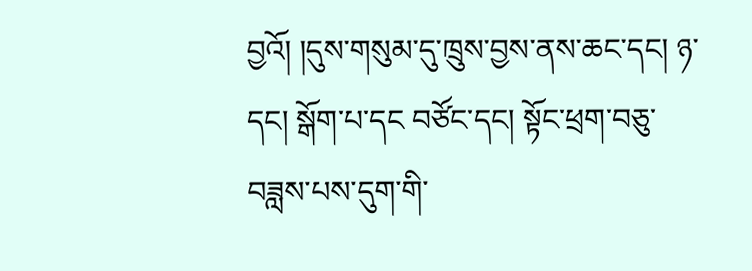བྱའོ། །དུས་གསུམ་དུ་ཁྲུས་བྱས་ནས་ཆང་དང། ཉ་དང། སྒོག་པ་དང བཙོང་དང། སྟོང་ཕྲག་བཅུ་བཟླས་པས་དུག་གི་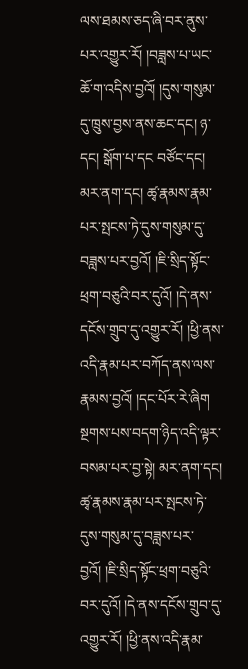ལས་ཐམས་ཅད་ཞི་བར་ནུས་པར་འགྱུར་རོ། །བཟླས་པ་ཡང་ཆོ་ག་འདིས་བྱའོ། །དུས་གསུམ་དུ་ཁྲུས་བྱས་ནས་ཆང་དང། ཉ་དང། སྒོག་པ་དང བཙོང་དང། མར་ནག་དང། ཚྭ་རྣམས་རྣམ་པར་སྤངས་ཏེ་དུས་གསུམ་དུ་བཟླས་པར་བྱའོ། །ཇི་སྲིད་སྟོང་ཕྲག་བཅུའི་བར་དུའོ། །དེ་ནས་དངོས་གྲུབ་དུ་འགྱུར་རོ། །ཕྱི་ནས་འདི་རྣམ་པར་བཀོད་ནས་ལས་རྣམས་བྱའོ། །དང་པོར་རེ་ཞིག སྔགས་པས་བདག་ཉིད་འདི་ལྟར་བསམ་པར་བྱ་སྟེ། མར་ནག་དང། ཚྭ་རྣམས་རྣམ་པར་སྤངས་ཏེ་དུས་གསུམ་དུ་བཟླས་པར་བྱའོ། །ཇི་སྲིད་སྟོང་ཕྲག་བཅུའི་བར་དུའོ། །དེ་ནས་དངོས་གྲུབ་དུ་འགྱུར་རོ། །ཕྱི་ནས་འདི་རྣམ་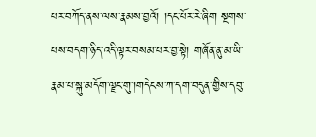པར་བཀོད་ནས་ལས་རྣམས་བྱའོ། །དང་པོར་རེ་ཞིག སྔགས་པས་བདག་ཉིད་འདི་ལྟར་བསམ་པར་བྱ་སྟེ། གཞོན་ནུ་མ་ཡི་རྣམ་པ་སྐུ་མདོག་ལྗང་གུ་།གདེངས་ཀ་དག་བདུན་གྱིས་དབུ་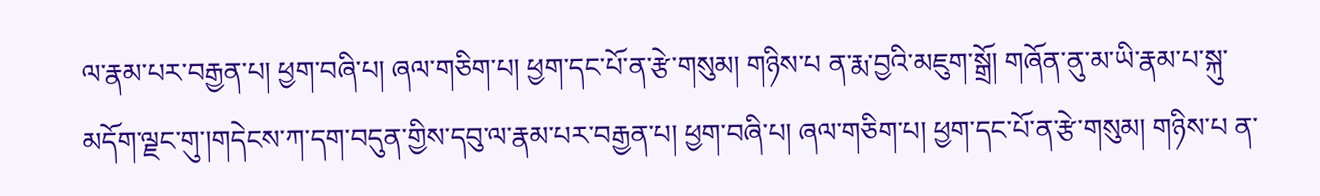ལ་རྣམ་པར་བརྒྱན་པ། ཕྱག་བཞི་པ། ཞལ་གཅིག་པ། ཕྱག་དང་པོ་ན་རྩེ་གསུམ། གཉིས་པ ན་རྨ་བྱའི་མཇུག་སྒྲོ། གཞོན་ནུ་མ་ཡི་རྣམ་པ་སྐུ་མདོག་ལྗང་གུ་།གདེངས་ཀ་དག་བདུན་གྱིས་དབུ་ལ་རྣམ་པར་བརྒྱན་པ། ཕྱག་བཞི་པ། ཞལ་གཅིག་པ། ཕྱག་དང་པོ་ན་རྩེ་གསུམ། གཉིས་པ ན་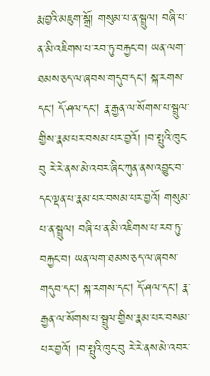རྨ་བྱའི་མཇུག་སྒྲོ། གསུམ་པ་ན་སྦྲུལ། བཞི་པ་ན་མི་འཇིགས་པ་རབ་ཏུ་བརྐྱང་བ། ཡན་ལག་ཐམས་ཅད་ལ་ཞབས་གདུབ་དང། སྐ་རགས་དང། དོ་ཤལ་དང། རྣ་རྒྱན་ལ་སོགས་པ་སྦྲུལ་གྱིས་རྣམ་པར་བསམ་པར་བྱའོ། །བ་སྤུའི་ཁུང་བུ རེ་རེ་ནས་མེ་འབར་ཞིང་ཀུན་ནས་འབྱུང་བ་དང་ལྡན་པ་རྣམ་པར་བསམ་པར་བྱའོ། གསུམ་པ་ན་སྦྲུལ། བཞི་པ་ན་མི་འཇིགས་པ་རབ་ཏུ་བརྐྱང་བ། ཡན་ལག་ཐམས་ཅད་ལ་ཞབས་གདུབ་དང། སྐ་རགས་དང། དོ་ཤལ་དང། རྣ་རྒྱན་ལ་སོགས་པ་སྦྲུལ་གྱིས་རྣམ་པར་བསམ་པར་བྱའོ། །བ་སྤུའི་ཁུང་བུ རེ་རེ་ནས་མེ་འབར་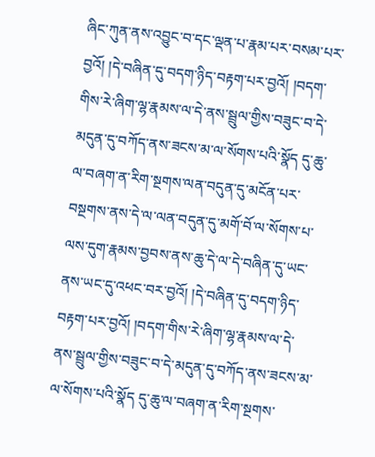ཞིང་ཀུན་ནས་འབྱུང་བ་དང་ལྡན་པ་རྣམ་པར་བསམ་པར་བྱའོ། །དེ་བཞིན་དུ་བདག་ཉིད་བརྟག་པར་བྱའོ། །བདག་གིས་རེ་ཞིག་ལྷ་རྣམས་ལ་དེ་ནས་སྦྲུལ་གྱིས་བཟུང་བ་དེ་མདུན་དུ་བཀོད་ནས་ཟངས་མ་ལ་སོགས་པའི་སྣོད དུ་ཆུ་ལ་བཞག་ན་རིག་སྔགས་ལན་བདུན་དུ་མངོན་པར་བསྔགས་ནས་དེ་ལ་ལན་བདུན་དུ་མགོ་བོ་ལ་སོགས་པ་ལས་དུག་རྣམས་བྱབས་ནས་ཆུ་དེ་ལ་དེ་བཞིན་དུ་ཡང་ནས་ཡང་དུ་འཕང་བར་བྱའོ། །དེ་བཞིན་དུ་བདག་ཉིད་བརྟག་པར་བྱའོ། །བདག་གིས་རེ་ཞིག་ལྷ་རྣམས་ལ་དེ་ནས་སྦྲུལ་གྱིས་བཟུང་བ་དེ་མདུན་དུ་བཀོད་ནས་ཟངས་མ་ལ་སོགས་པའི་སྣོད དུ་ཆུ་ལ་བཞག་ན་རིག་སྔགས་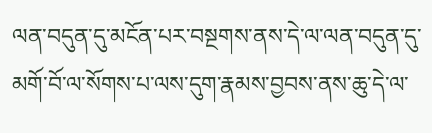ལན་བདུན་དུ་མངོན་པར་བསྔགས་ནས་དེ་ལ་ལན་བདུན་དུ་མགོ་བོ་ལ་སོགས་པ་ལས་དུག་རྣམས་བྱབས་ནས་ཆུ་དེ་ལ་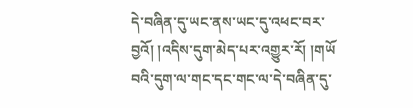དེ་བཞིན་དུ་ཡང་ནས་ཡང་དུ་འཕང་བར་བྱའོ། །འདིས་དུག་མེད་པར་འགྱུར་རོ། །གཡོ བའི་དུག་ལ་གང་དང་གང་ལ་དེ་བཞིན་དུ་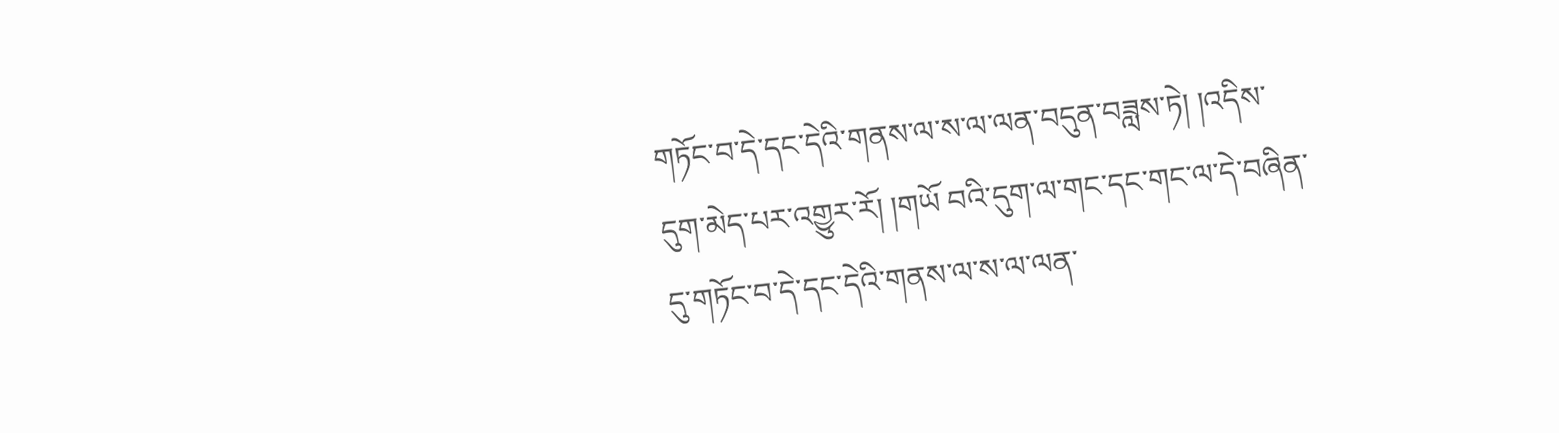གཏོང་བ་དེ་དང་དེའི་གནས་ལ་ས་ལ་ལན་བདུན་བཟླས་ཏེ། །འདིས་དུག་མེད་པར་འགྱུར་རོ། །གཡོ བའི་དུག་ལ་གང་དང་གང་ལ་དེ་བཞིན་དུ་གཏོང་བ་དེ་དང་དེའི་གནས་ལ་ས་ལ་ལན་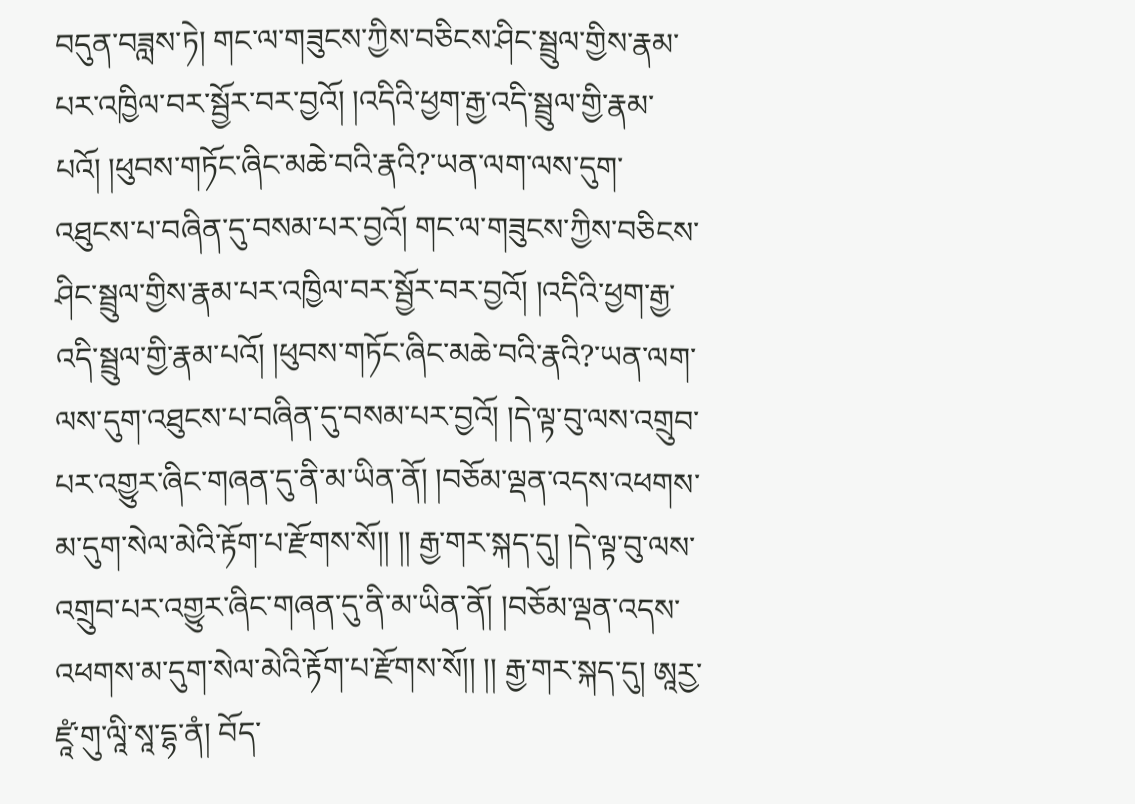བདུན་བཟླས་ཏེ། གང་ལ་གཟུངས་ཀྱིས་བཅིངས་ཤིང་སྦྲུལ་གྱིས་རྣམ་པར་འཁྱིལ་བར་སྦྱོར་བར་བྱའོ། །འདིའི་ཕྱག་རྒྱ་འདི་སྦྲུལ་གྱི་རྣམ་པའོ། །ཕུབས་གཏོང་ཞིང་མཆེ་བའི་རྣའི?་ཡན་ལག་ལས་དུག་འཐུངས་པ་བཞིན་དུ་བསམ་པར་བྱའོ། གང་ལ་གཟུངས་ཀྱིས་བཅིངས་ཤིང་སྦྲུལ་གྱིས་རྣམ་པར་འཁྱིལ་བར་སྦྱོར་བར་བྱའོ། །འདིའི་ཕྱག་རྒྱ་འདི་སྦྲུལ་གྱི་རྣམ་པའོ། །ཕུབས་གཏོང་ཞིང་མཆེ་བའི་རྣའི?་ཡན་ལག་ལས་དུག་འཐུངས་པ་བཞིན་དུ་བསམ་པར་བྱའོ། །དེ་ལྟ་བུ་ལས་འགྲུབ་པར་འགྱུར་ཞིང་གཞན་དུ་ནི་མ་ཡིན་ནོ། །བཅོམ་ལྡན་འདས་འཕགས་མ་དུག་སེལ་མེའི་རྟོག་པ་རྫོགས་སོ།། །། རྒྱ་གར་སྐད་དུ། །དེ་ལྟ་བུ་ལས་འགྲུབ་པར་འགྱུར་ཞིང་གཞན་དུ་ནི་མ་ཡིན་ནོ། །བཅོམ་ལྡན་འདས་འཕགས་མ་དུག་སེལ་མེའི་རྟོག་པ་རྫོགས་སོ།། །། རྒྱ་གར་སྐད་དུ། ཨཱརྱ་ཛཱཾ་གུ་ལཱི་སཱ་དྷ་ནཾ། བོད་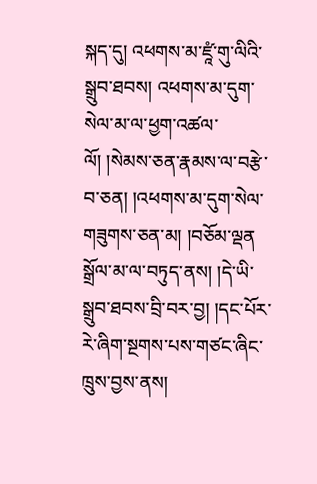སྐད་དུ། འཕགས་མ་ཛཱཾ་གུ་ལིའི་སྒྲུབ་ཐབས། འཕགས་མ་དུག་སེལ་མ་ལ་ཕྱག་འཚལ་ལོ། །སེམས་ཅན་རྣམས་ལ་བརྩེ་བ་ཅན། །འཕགས་མ་དུག་སེལ་གཟུགས་ཅན་མ། །བཅོམ་ལྡན སྒྲོལ་མ་ལ་བཏུད་ནས། །དེ་ཡི་སྒྲུབ་ཐབས་བྲི་བར་བྱ། །དང་པོར་རེ་ཞིག་སྔགས་པས་གཙང་ཞིང་ཁྲུས་བྱས་ནས།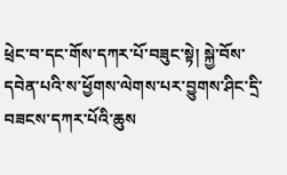ཕྲེང་བ་དང་གོས་དཀར་པོ་བཟུང་སྟེ། སྐྱེ་བོས་དབེན་པའི་ས་ཕྱོགས་ལེགས་པར་བྱུགས་ཤིང་དྲི་བཟངས་དཀར་པོའི་ཆུས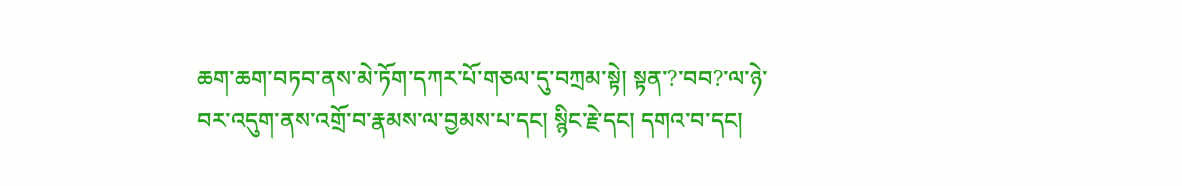ཆག་ཆག་བཏབ་ནས་མེ་ཏོག་དཀར་པོ་གཅལ་དུ་བཀྲམ་སྟེ། སྟན་?་བབ?་ལ་ཉེ་བར་འདུག་ནས་འགྲོ་བ་རྣམས་ལ་བྱམས་པ་དང། སྙིང་རྗེ་དང། དགའ་བ་དང།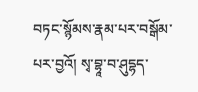བཏང་སྙོམས་རྣམ་པར་བསྒོམ་པར་བྱའོ། སྭ་བྷཱ་བ་ཤུདྷད་